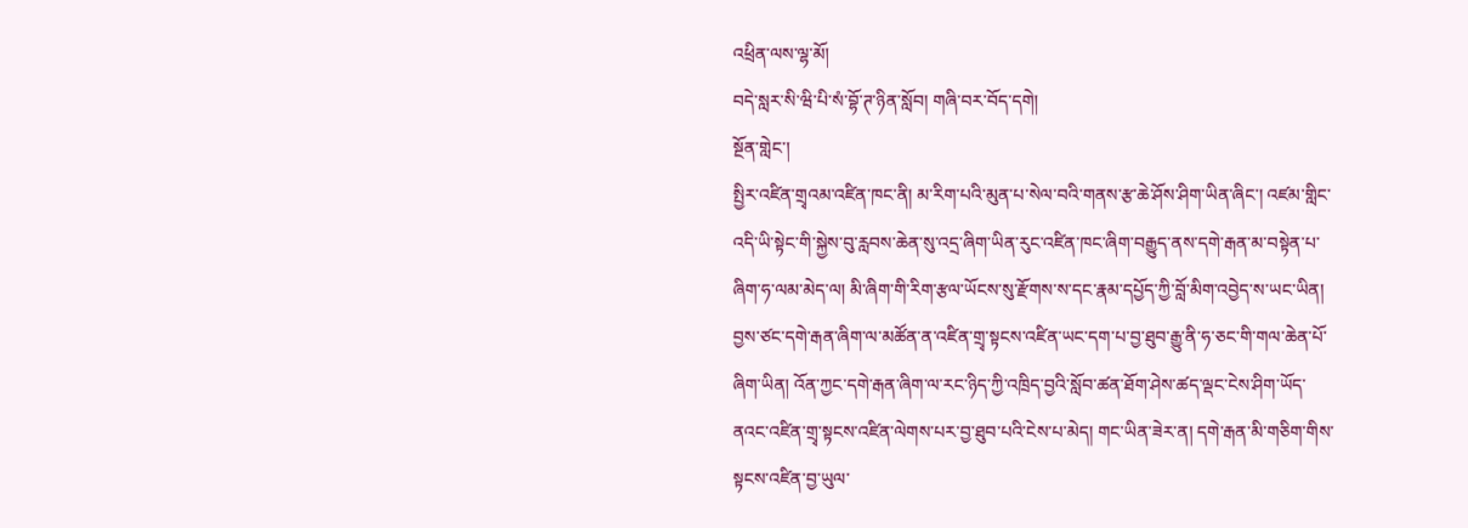འཕྲིན་ལས་ལྷ་མོ།
བདེ་སླར་སི་ཝི་པི་སཾ་བྷོ་ཊ་ཉིན་སློབ། གཞི་བར་བོད་དགེ།
སྔོན་གླེང་།
སྤྱིར་འཛིན་གྲྭའམ་འཛིན་ཁང་ནི། མ་རིག་པའི་མུན་པ་སེལ་བའི་གནས་རྩ་ཆེ་ཤོས་ཤིག་ཡིན་ཞིང་། འཛམ་གླིང་འདི་ཡི་སྟེང་གི་སྐྱེས་བུ་རླབས་ཆེན་སུ་འདྲ་ཞིག་ཡིན་རུང་འཛིན་ཁང་ཞིག་བརྒྱུད་ནས་དགེ་རྒན་མ་བསྟེན་པ་ཞིག་ཧ་ལམ་མེད་ལ། མི་ཞིག་གི་རིག་རྩལ་ཡོངས་སུ་རྫོགས་ས་དང་རྣམ་དཔྱོད་ཀྱི་བློ་མིག་འབྱེད་ས་ཡང་ཡིན། བྱས་ཙང་དགེ་རྒན་ཞིག་ལ་མཚོན་ན་འཛིན་གྲྭ་སྟངས་འཛིན་ཡང་དག་པ་བྱ་ཐུབ་རྒྱུ་ནི་ཧ་ཅང་གི་གལ་ཆེན་པོ་ཞིག་ཡིན། འོན་ཀྱང་དགེ་རྒན་ཞིག་ལ་རང་ཉིད་ཀྱི་འཁྲིད་བྱའི་སློབ་ཚན་ཐོག་ཤེས་ཚད་ལྡང་ངེས་ཤིག་ཡོད་ནའང་འཛིན་གྲྭ་སྟངས་འཛིན་ལེགས་པར་བྱ་ཐུབ་པའི་ངེས་པ་མེད། གང་ཡིན་ཟེར་ན། དགེ་རྒན་མི་གཅིག་གིས་སྟངས་འཛིན་བྱ་ཡུལ་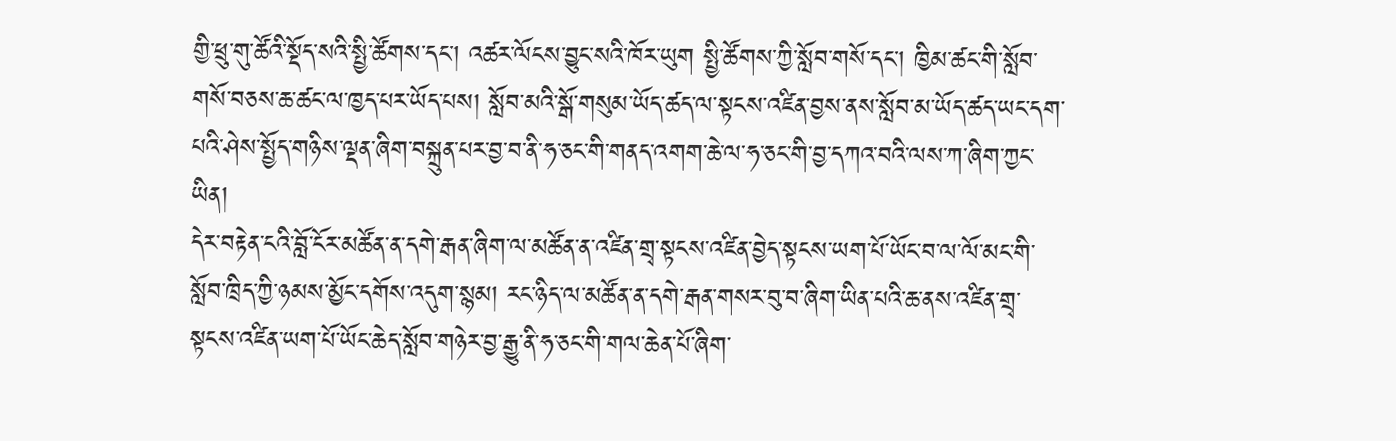གྱི་ཕྲུ་གུ་ཚོའི་སྡོད་སའི་སྤྱི་ཚོགས་དང་། འཚར་ལོངས་བྱུང་སའི་ཁོར་ཡུག སྤྱི་ཚོགས་ཀྱི་སློབ་གསོ་དང་། ཁྱིམ་ཚང་གི་སློབ་གསོ་བཅས་ཆ་ཚང་ལ་ཁྱད་པར་ཡོད་པས། སློབ་མའི་སྒོ་གསུམ་ཡོད་ཚད་ལ་སྟངས་འཛིན་བྱས་ནས་སློབ་མ་ཡོད་ཚད་ཡང་དག་པའི་ཤེས་སྤྱོད་གཉིས་ལྡན་ཞིག་བསྐྲུན་པར་བྱ་བ་ནི་ཧ་ཅང་གི་གནད་འགག་ཆེ་ལ་ཧ་ཅང་གི་བྱ་དཀའ་བའི་ལས་ཀ་ཞིག་ཀྱང་ཡིན།
དེར་བརྟེན་ངའི་བློ་ངོར་མཚོན་ན་དགེ་རྒན་ཞིག་ལ་མཚོན་ན་འཛིན་གྲྭ་སྟངས་འཛིན་བྱེད་སྟངས་ཡག་པོ་ཡོང་བ་ལ་ལོ་མང་གི་སློབ་ཁྲིད་ཀྱི་ཉམས་མྱོང་དགོས་འདུག་སྙམ། རང་ཉིད་ལ་མཚོན་ན་དགེ་རྒན་གསར་བུ་བ་ཞིག་ཡིན་པའི་ཆ་ནས་འཛིན་གྲྭ་སྟངས་འཛིན་ཡག་པོ་ཡོང་ཆེད་སློབ་གཉེར་བྱ་རྒྱུ་ནི་ཧ་ཅང་གི་གལ་ཆེན་པོ་ཞིག་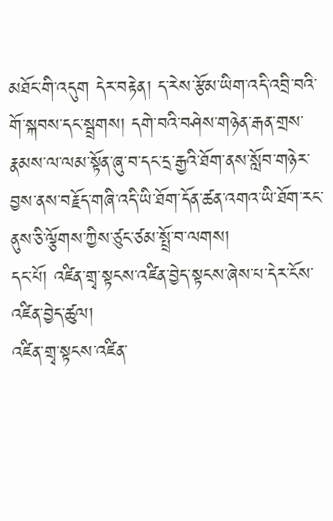མཐོང་གི་འདུག དེར་བརྟེན། ད་རེས་རྩོམ་ཡིག་འདི་འབྲི་བའི་གོ་སྐབས་དང་སྦྲགས། དགེ་བའི་བཤེས་གཉེན་རྒན་གྲས་རྣམས་ལ་ལམ་སྟོན་ཞུ་བ་དང་དྲ་རྒྱའི་ཐོག་ནས་སློབ་གཉེར་བྱས་ནས་བརྗོད་གཞི་འདི་ཡི་ཐོག་དོན་ཚན་འགའ་ཡི་ཐོག་རང་ནུས་ཅི་ལྕོགས་ཀྱིས་ཙུང་ཙམ་སྤྲོ་བ་ལགས།
དང་པོ། འཛིན་གྲྭ་སྟངས་འཛིན་བྱེད་སྟངས་ཞེས་པ་དེར་ངོས་འཛིན་བྱེད་ཚུལ།
འཛིན་གྲྭ་སྟངས་འཛིན་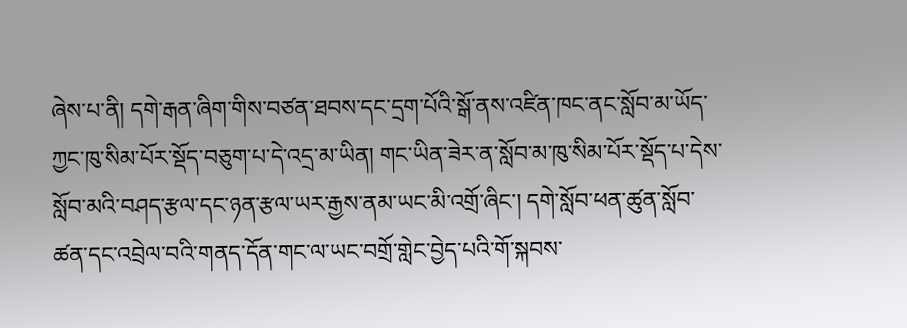ཞེས་པ་ནི། དགེ་རྒན་ཞིག་གིས་བཙན་ཐབས་དང་དྲག་པོའི་སྒོ་ནས་འཛིན་ཁང་ནང་སློབ་མ་ཡོད་ཀྱང་ཁུ་སིམ་པོར་སྡོད་བཅུག་པ་དེ་འདྲ་མ་ཡིན། གང་ཡིན་ཟེར་ན་སློབ་མ་ཁུ་སིམ་པོར་སྡོད་པ་དེས་སློབ་མའི་བཤད་རྩལ་དང་ཉན་རྩལ་ཡར་རྒྱས་ནམ་ཡང་མི་འགྲོ་ཞིང་། དགེ་སློབ་ཕན་ཚུན་སློབ་ཚན་དང་འབྲེལ་བའི་གནད་དོན་གང་ལ་ཡང་བགྲོ་གླེང་བྱེད་པའི་གོ་སྐབས་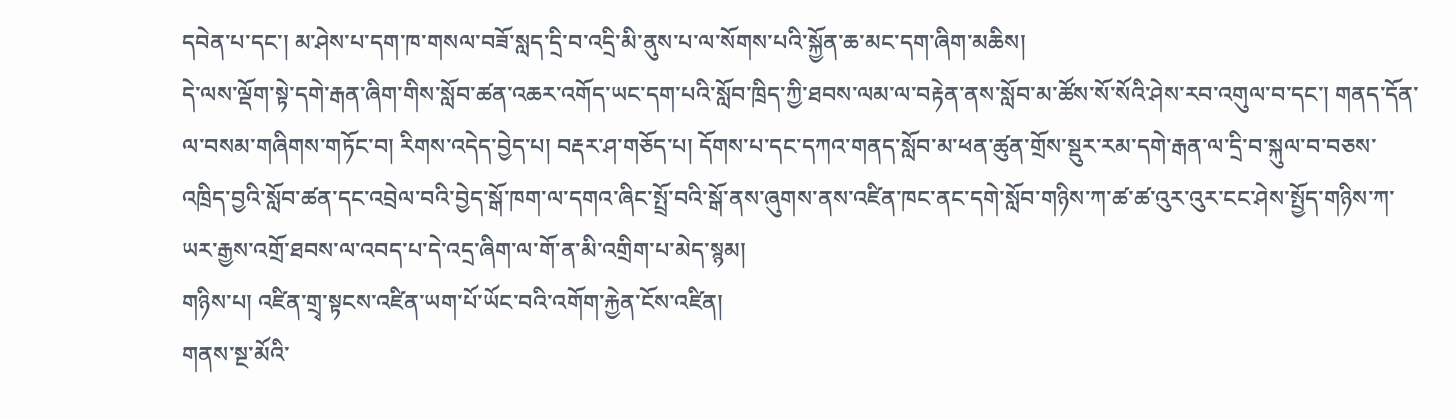དབེན་པ་དང་། མ་ཤེས་པ་དག་ཁ་གསལ་བཟོ་སླད་དྲི་བ་འདྲི་མི་ནུས་པ་ལ་སོགས་པའི་སྐྱོན་ཆ་མང་དག་ཞིག་མཆིས།
དེ་ལས་ལྡོག་སྟེ་དགེ་རྒན་ཞིག་གིས་སློབ་ཚན་འཆར་འགོད་ཡང་དག་པའི་སློབ་ཁྲིད་ཀྱི་ཐབས་ལམ་ལ་བརྟེན་ནས་སློབ་མ་ཚོས་སོ་སོའི་ཤེས་རབ་འགུལ་བ་དང་། གནད་དོན་ལ་བསམ་གཞིགས་གཏོང་བ། རིགས་འདེད་བྱེད་པ། བརྡར་ཤ་གཅོད་པ། དོགས་པ་དང་དཀའ་གནད་སློབ་མ་ཕན་ཚུན་གྲོས་སྡུར་རམ་དགེ་རྒན་ལ་དྲི་བ་སྐུལ་བ་བཅས་འཁྲིད་བྱའི་སློབ་ཚན་དང་འབྲེལ་བའི་བྱེད་སྒོ་ཁག་ལ་དགའ་ཞིང་སྤྲོ་བའི་སྒོ་ནས་ཞུགས་ནས་འཛིན་ཁང་ནང་དགེ་སློབ་གཉིས་ཀ་ཚ་ཚ་འུར་འུར་ངང་ཤེས་སྤྱོད་གཉིས་ཀ་ཡར་རྒྱས་འགྲོ་ཐབས་ལ་འབད་པ་དེ་འདྲ་ཞིག་ལ་གོ་ན་མི་འགྲིག་པ་མེད་སྙམ།
གཉིས་པ། འཛིན་གྲྭ་སྟངས་འཛིན་ཡག་པོ་ཡོང་བའི་འགོག་རྐྱེན་ངོས་འཛིན།
གནས་སྔ་མོའི་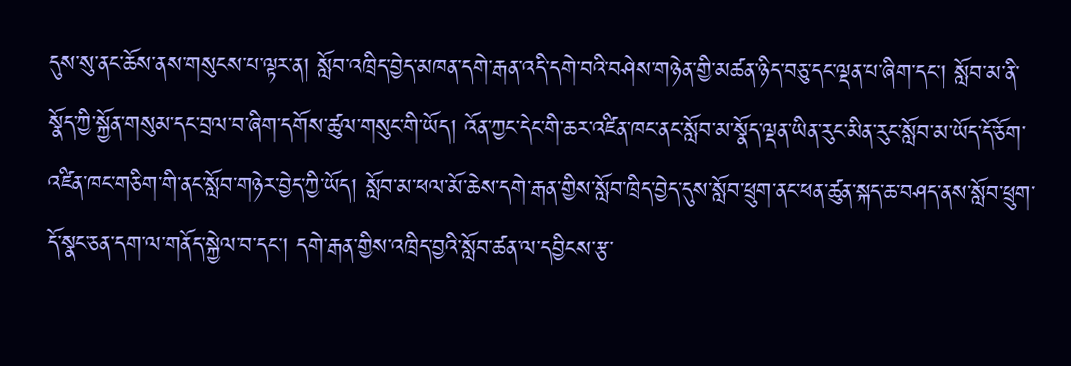དུས་སུ་ནང་ཆོས་ནས་གསུངས་པ་ལྟར་ན། སློབ་འཁྲིད་བྱེད་མཁན་དགེ་རྒན་འདི་དགེ་བའི་བཤེས་གཉེན་གྱི་མཚན་ཉིད་བཅུ་དང་ལྡན་པ་ཞིག་དང་། སློབ་མ་ནི་སྣོད་ཀྱི་སྐྱོན་གསུམ་དང་བྲལ་བ་ཞིག་དགོས་ཚུལ་གསུང་གི་ཡོད། འོན་ཀྱང་དེང་གི་ཆར་འཛིན་ཁང་ནང་སློབ་མ་སྣོད་ལྡན་ཡིན་རུང་མིན་རུང་སློབ་མ་ཡོད་དོ་ཅོག་འཛིན་ཁང་གཅིག་གི་ནང་སློབ་གཉེར་བྱེད་ཀྱི་ཡོད། སློབ་མ་ཕལ་མོ་ཆེས་དགེ་རྒན་གྱིས་སློབ་ཁྲིད་བྱེད་དུས་སློབ་ཕྲུག་ནང་ཕན་ཚུན་སྐད་ཆ་བཤད་ནས་སློབ་ཕྲུག་དོ་སྣང་ཅན་དག་ལ་གནོད་སྐྱེལ་བ་དང་། དགེ་རྒན་གྱིས་འཁྲིད་བྱའི་སློབ་ཚན་ལ་དབྱིངས་རྩ་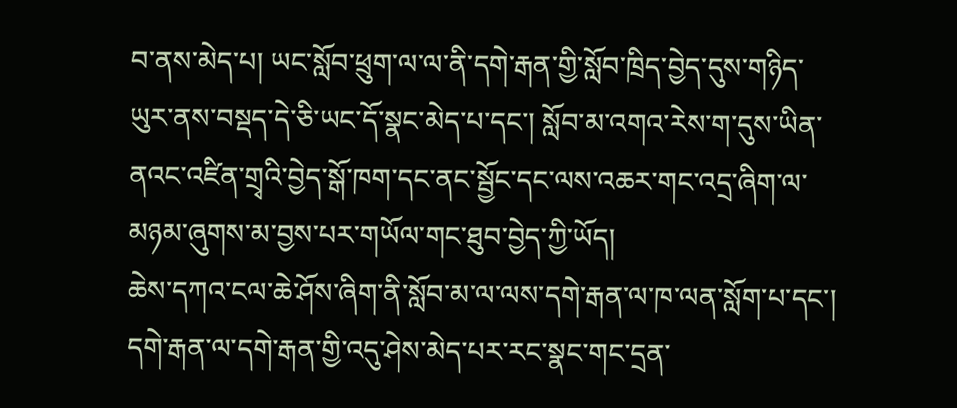བ་ནས་མེད་པ། ཡང་སློབ་ཕྲུག་ལ་ལ་ནི་དགེ་རྒན་གྱི་སློབ་ཁྲིད་བྱེད་དུས་གཉིད་ཡུར་ནས་བསྡད་དེ་ཅི་ཡང་དོ་སྣང་མེད་པ་དང་། སློབ་མ་འགའ་རེས་ག་དུས་ཡིན་ནའང་འཛིན་གྲྭའི་བྱེད་སྒོ་ཁག་དང་ནང་སྦྱོང་དང་ལས་འཆར་གང་འདྲ་ཞིག་ལ་མཉམ་ཞུགས་མ་བྱས་པར་གཡོལ་གང་ཐུབ་བྱེད་ཀྱི་ཡོད།
ཆེས་དཀའ་ངལ་ཆེ་ཤོས་ཞིག་ནི་སློབ་མ་ལ་ལས་དགེ་རྒན་ལ་ཁ་ལན་སློག་པ་དང་། དགེ་རྒན་ལ་དགེ་རྒན་གྱི་འདུ་ཤེས་མེད་པར་རང་སྣང་གང་དྲན་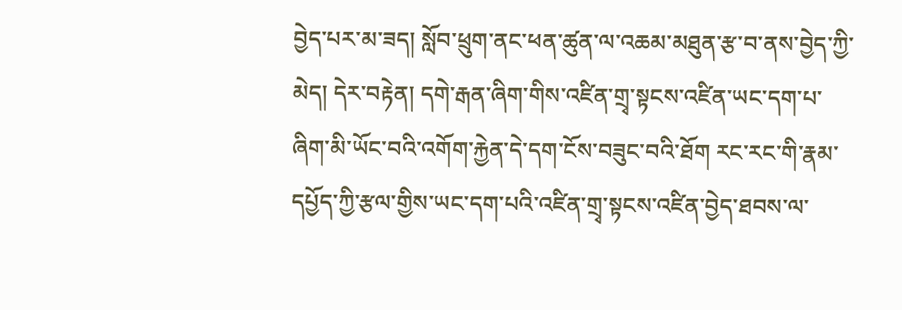བྱེད་པར་མ་ཟད། སློབ་ཕྲུག་ནང་ཕན་ཚུན་ལ་འཆམ་མཐུན་རྩ་བ་ནས་བྱེད་ཀྱི་མེད། དེར་བརྟེན། དགེ་རྒན་ཞིག་གིས་འཛིན་གྲྭ་སྟངས་འཛིན་ཡང་དག་པ་ཞིག་མི་ཡོང་བའི་འགོག་རྐྱེན་དེ་དག་ངོས་བཟུང་བའི་ཐོག རང་རང་གི་རྣམ་དཔྱོད་ཀྱི་རྩལ་གྱིས་ཡང་དག་པའི་འཛིན་གྲྭ་སྟངས་འཛིན་བྱེད་ཐབས་ལ་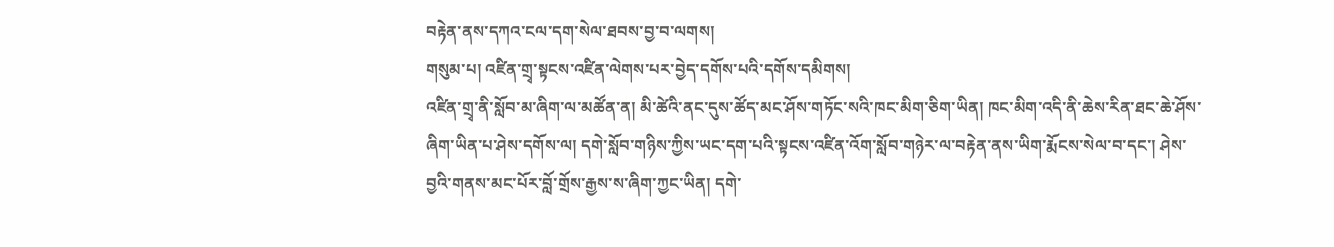བརྟེན་ནས་དཀའ་ངལ་དག་སེལ་ཐབས་བྱ་བ་ལགས།
གསུམ་པ། འཛིན་གྲྭ་སྟངས་འཛིན་ལེགས་པར་བྱེད་དགོས་པའི་དགོས་དམིགས།
འཛིན་གྲྭ་ནི་སློབ་མ་ཞིག་ལ་མཚོན་ན། མི་ཚེའི་ནང་དུས་ཚོད་མང་ཤོས་གཏོང་སའི་ཁང་མིག་ཅིག་ཡིན། ཁང་མིག་འདི་ནི་ཆེས་རིན་ཐང་ཆེ་ཤོས་ཞིག་ཡིན་པ་ཤེས་དགོས་ལ། དགེ་སློབ་གཉིས་ཀྱིས་ཡང་དག་པའི་སྟངས་འཛིན་འོག་སློབ་གཉེར་ལ་བརྟེན་ནས་ཡིག་རྨོངས་སེལ་བ་དང་། ཤེས་བྱའི་གནས་མང་པོར་བློ་གྲོས་རྒྱས་ས་ཞིག་ཀྱང་ཡིན། དགེ་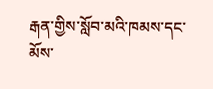རྒན་གྱིས་སློབ་མའི་ཁམས་དང་མོས་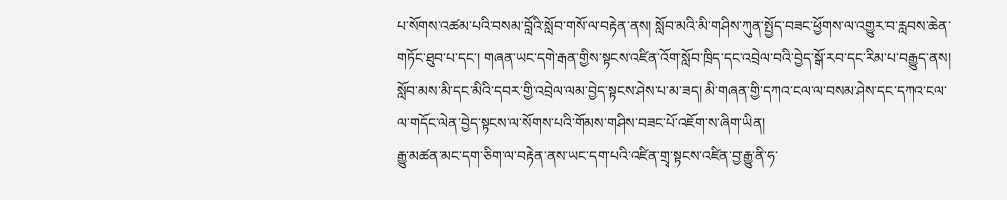པ་སོགས་འཚམ་པའི་བསམ་བློའི་སློབ་གསོ་ལ་བརྟེན་ནས། སློབ་མའི་མི་གཤིས་ཀུན་སྤྱོད་བཟང་ཕྱོགས་ལ་འགྱུར་བ་རླབས་ཆེན་གཏོང་ཐུབ་པ་དང་། གཞན་ཡང་དགེ་རྒན་གྱིས་སྟངས་འཛིན་འོག་སློབ་ཁྲིད་དང་འབྲེལ་བའི་བྱེད་སྒོ་རབ་དང་རིམ་པ་བརྒྱུད་ནས། སློབ་མས་མི་དང་མིའི་དབར་གྱི་འབྲེལ་ལམ་བྱེད་སྟངས་ཤེས་པ་མ་ཟད། མི་གཞན་གྱི་དཀའ་ངལ་ལ་བསམ་ཤེས་དང་དཀའ་ངལ་ལ་གདོང་ལེན་བྱེད་སྟངས་ལ་སོགས་པའི་གོམས་གཤིས་བཟང་པོ་འཇོག་ས་ཞིག་ཡིན།
རྒྱུ་མཚན་མང་དག་ཅིག་ལ་བརྟེན་ནས་ཡང་དག་པའི་འཛིན་གྲྭ་སྟངས་འཛིན་བྱ་རྒྱུ་ནི་ཧ་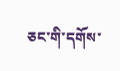ཅང་གི་དགོས་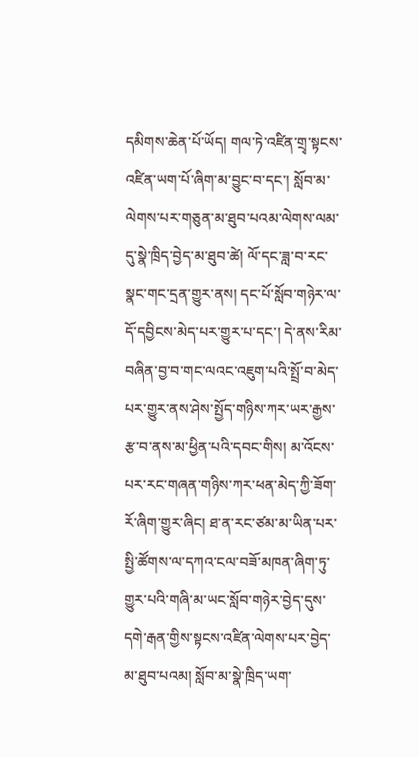དམིགས་ཆེན་པོ་ཡོད། གལ་ཏེ་འཛིན་གྲྭ་སྟངས་འཛིན་ཡག་པོ་ཞིག་མ་བྱུང་བ་དང་། སློབ་མ་ལེགས་པར་གཅུན་མ་ཐུབ་པའམ་ལེགས་ལམ་དུ་སྣེ་ཁྲིད་བྱེད་མ་ཐུབ་ཚེ། ལོ་དང་ཟླ་བ་རང་སྣང་གང་དྲན་གྱུར་ནས། དང་པོ་སློབ་གཉེར་ལ་དོ་དབྱིངས་མེད་པར་གྱུར་པ་དང་། དེ་ནས་རིམ་བཞིན་བྱ་བ་གང་ལའང་འཇུག་པའི་སྤྲོ་བ་མེད་པར་གྱུར་ནས་ཤེས་སྤྱོད་གཉིས་ཀར་ཡར་རྒྱས་རྩ་བ་ནས་མ་ཕྱིན་པའི་དབང་གིས། མ་འོངས་པར་རང་གཞན་གཉིས་ཀར་ཕན་མེད་ཀྱི་ཟོག་རོ་ཞིག་གྱུར་ཞིང། ཐ་ན་རང་ཙམ་མ་ཡིན་པར་སྤྱི་ཚོགས་ལ་དཀའ་ངལ་བཟོ་མཁན་ཞིག་ཏུ་གྱུར་པའི་གཞི་མ་ཡང་སློབ་གཉེར་བྱེད་དུས་དགེ་རྒན་གྱིས་སྟངས་འཛིན་ལེགས་པར་བྱེད་མ་ཐུབ་པའམ། སློབ་མ་སྣེ་ཁྲིད་ཡག་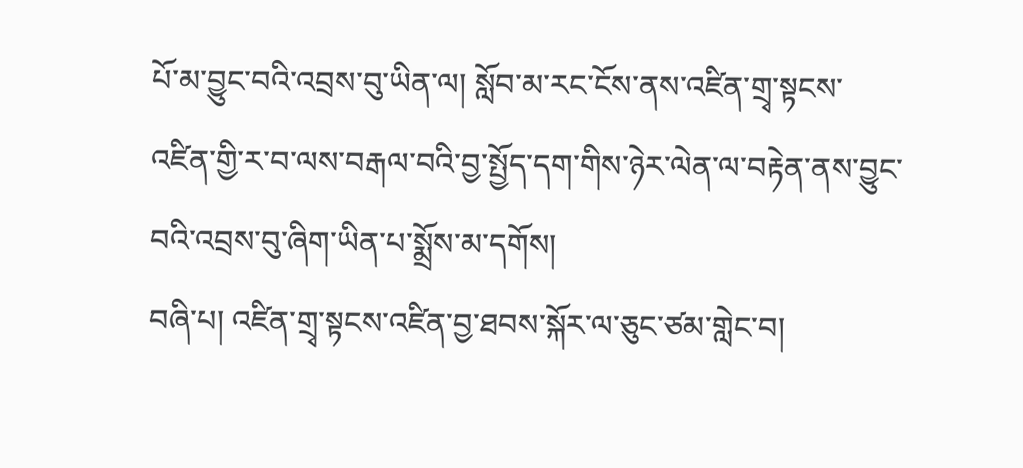པོ་མ་བྱུང་བའི་འབྲས་བུ་ཡིན་ལ། སློབ་མ་རང་ངོས་ནས་འཛིན་གྲྭ་སྟངས་འཛིན་གྱི་ར་བ་ལས་བརྒལ་བའི་བྱ་སྤྱོད་དག་གིས་ཉེར་ལེན་ལ་བརྟེན་ནས་བྱུང་བའི་འབྲས་བུ་ཞིག་ཡིན་པ་སྨྲོས་མ་དགོས།
བཞི་པ། འཛིན་གྲྭ་སྟངས་འཛིན་བྱ་ཐབས་སྐོར་ལ་ཅུང་ཙམ་གླེང་བ།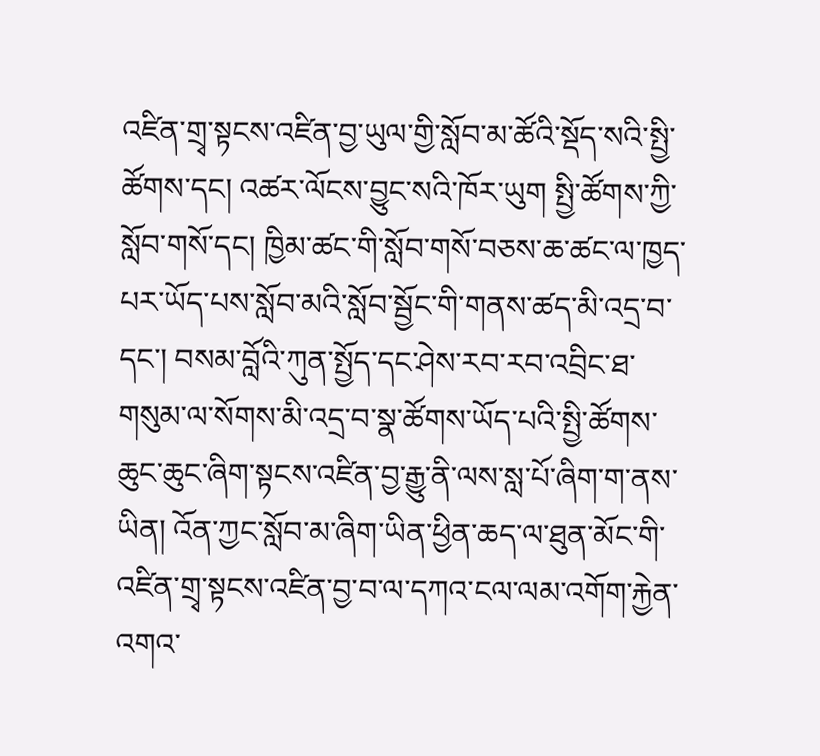འཛིན་གྲྭ་སྟངས་འཛིན་བྱ་ཡུལ་གྱི་སློབ་མ་ཚོའི་སྡོད་སའི་སྤྱི་ཚོགས་དང། འཚར་ལོངས་བྱུང་སའི་ཁོར་ཡུག སྤྱི་ཚོགས་ཀྱི་སློབ་གསོ་དང། ཁྱིམ་ཚང་གི་སློབ་གསོ་བཅས་ཆ་ཚང་ལ་ཁྱད་པར་ཡོད་པས་སློབ་མའི་སློབ་སྦྱོང་གི་གནས་ཚད་མི་འདྲ་བ་དང་། བསམ་བློའི་ཀུན་སྤྱོད་དང་ཤེས་རབ་རབ་འབྲིང་ཐ་གསུམ་ལ་སོགས་མི་འདྲ་བ་སྣ་ཚོགས་ཡོད་པའི་སྤྱི་ཚོགས་ཆུང་ཆུང་ཞིག་སྟངས་འཛིན་བྱ་རྒྱུ་ནི་ལས་སླ་པོ་ཞིག་ག་ནས་ཡིན། འོན་ཀྱང་སློབ་མ་ཞིག་ཡིན་ཕྱིན་ཆད་ལ་ཐུན་མོང་གི་འཛིན་གྲྭ་སྟངས་འཛིན་བྱ་བ་ལ་དཀའ་ངལ་ལམ་འགོག་རྐྱེན་འགའ་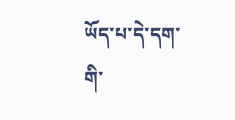ཡོད་པ་དེ་དག་གི་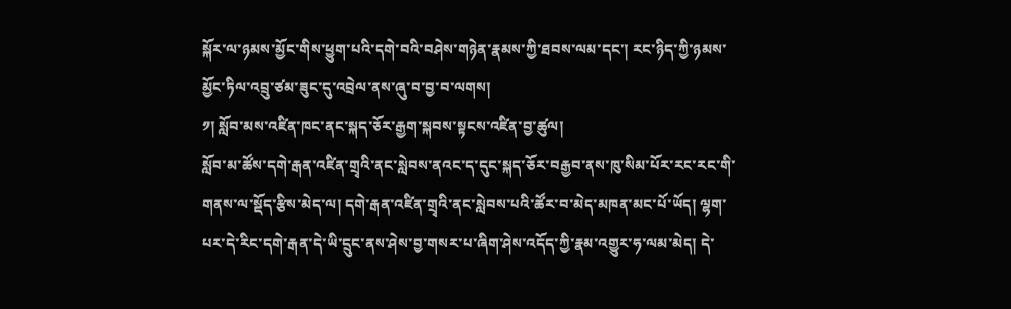སྐོར་ལ་ཉམས་མྱོང་གིས་ཕྱུག་པའི་དགེ་བའི་བཤེས་གཉེན་རྣམས་ཀྱི་ཐབས་ལམ་དང་། རང་ཉིད་ཀྱི་ཉམས་མྱོང་ཏིལ་འབྲུ་ཙམ་ཟུང་དུ་འབྲེལ་ནས་ཞུ་བ་བྱ་བ་ལགས།
༡། སློབ་མས་འཛིན་ཁང་ནང་སྐད་ཅོར་རྒྱག་སྐབས་སྟངས་འཛིན་བྱ་ཚུལ།
སློབ་མ་ཚོས་དགེ་རྒན་འཛིན་གྲྭའི་ནང་སླེབས་ནའང་ད་དུང་སྐད་ཅོར་བརྒྱབ་ནས་ཁུ་སིམ་པོར་རང་རང་གི་གནས་ལ་སྡོད་རྩིས་མེད་ལ། དགེ་རྒན་འཛིན་གྲྭའི་ནང་སླེབས་པའི་ཚོར་བ་མེད་མཁན་མང་པོ་ཡོད། ལྷག་པར་དེ་རིང་དགེ་རྒན་དེ་ཡི་དྲུང་ནས་ཤེས་བྱ་གསར་པ་ཞིག་ཤེས་འདོད་ཀྱི་རྣམ་འགྱུར་ཧ་ལམ་མེད། དེ་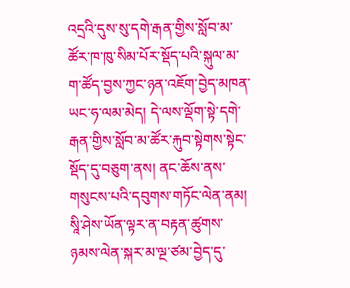འདྲའི་དུས་སུ་དགེ་རྒན་གྱིས་སློབ་མ་ཚོར་ཁ་ཁུ་སིམ་པོར་སྡོད་པའི་སྐུལ་མ་ག་ཚོད་བྱས་ཀྱང་ཉན་འཇོག་བྱེད་མཁན་ཡང་ཧ་ལམ་མེད། དེ་ལས་ལྡོག་སྟེ་དགེ་རྒན་གྱིས་སློབ་མ་ཚོར་རྐུབ་སྟེགས་སྟེང་སྡོད་དུ་བཅུག་ནས། ནང་ཆོས་ནས་གསུངས་པའི་དབུགས་གཏོང་ལེན་ནམ། སཱི་ཤེས་ཡོན་ལྟར་ན་བརྟན་ཚུགས་ཉམས་ལེན་སྐར་མ་ལྔ་ཙམ་བྱེད་དུ་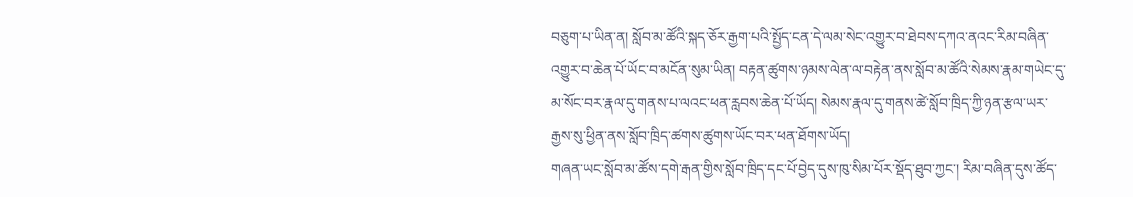བཅུག་པ་ཡིན་ན། སློབ་མ་ཚོའི་སྐད་ཅོར་རྒྱག་པའི་སྤྱོད་ངན་དེ་ལམ་སེང་འགྱུར་བ་ཐེབས་དཀའ་ནའང་རིམ་བཞིན་འགྱུར་བ་ཆེན་པོ་ཡོང་བ་མངོན་སུམ་ཡིན། བརྟན་ཚུགས་ཉམས་ལེན་ལ་བརྟེན་ནས་སློབ་མ་ཚོའི་སེམས་རྣམ་གཡེང་དུ་མ་སོང་བར་རྣལ་དུ་གནས་པ་ལའང་ཕན་རླབས་ཆེན་པོ་ཡོད། སེམས་རྣལ་དུ་གནས་ཚེ་སློབ་ཁྲིད་ཀྱི་ཉན་རྩལ་ཡར་རྒྱས་སུ་ཕྱིན་ནས་སློབ་ཁྲིད་ཚགས་ཚུགས་ཡོང་བར་ཕན་ཐོགས་ཡོད།
གཞན་ཡང་སློབ་མ་ཚོས་དགེ་རྒན་གྱིས་སློབ་ཁྲིད་དང་པོ་བྱེད་དུས་ཁུ་སིམ་པོར་སྡོད་ཐུབ་ཀྱང་། རིམ་བཞིན་དུས་ཚོད་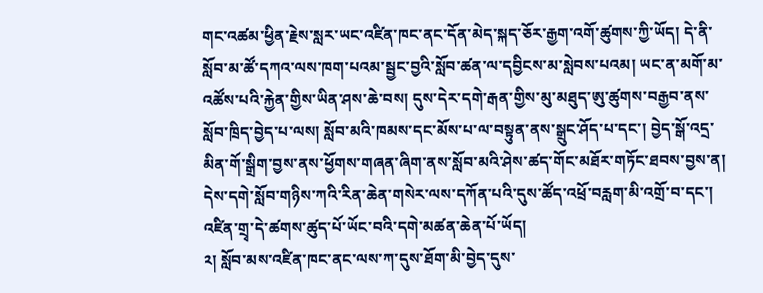གང་འཚམ་ཕྱིན་རྗེས་སླར་ཡང་འཛིན་ཁང་ནང་དོན་མེད་སྐད་ཅོར་རྒྱག་འགོ་ཚུགས་ཀྱི་ཡོད། དེ་ནི་སློབ་མ་ཚོ་དཀའ་ལས་ཁག་པའམ་སྦྱང་བྱའི་སློབ་ཚན་ལ་དབྱིངས་མ་སླེབས་པའམ། ཡང་ན་མགོ་མ་འཚོས་པའི་རྐྱེན་གྱིས་ཡིན་ཤས་ཆེ་བས། དུས་དེར་དགེ་རྒན་གྱིས་མུ་མཐུད་ཨུ་ཚུགས་བརྒྱབ་ནས་སློབ་ཁྲིད་བྱེད་པ་ལས། སློབ་མའི་ཁམས་དང་མོས་པ་ལ་བསྟུན་ནས་སྒྲུང་ཤོད་པ་དང་། བྱེད་སྒོ་འདྲ་མིན་གོ་སྒྲིག་བྱས་ནས་ཕྱོགས་གཞན་ཞིག་ནས་སློབ་མའི་ཤེས་ཚད་གོང་མཐོར་གཏོང་ཐབས་བྱས་ན། དེས་དགེ་སློབ་གཉིས་ཀའི་རིན་ཆེན་གསེར་ལས་དཀོན་པའི་དུས་ཚོད་འཕྲོ་བརླག་མི་འགྲོ་བ་དང་། འཛིན་གྲྭ་དེ་ཚགས་ཚུད་པོ་ཡོང་བའི་དགེ་མཚན་ཆེན་པོ་ཡོད།
༢། སློབ་མས་འཛིན་ཁང་ནང་ལས་ཀ་དུས་ཐོག་མི་བྱེད་དུས་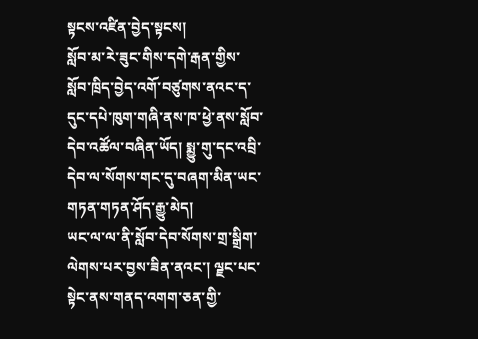སྟངས་འཛིན་བྱེད་སྟངས།
སློབ་མ་རེ་ཟུང་གིས་དགེ་རྒན་གྱིས་སློབ་ཁྲིད་བྱེད་འགོ་བཙུགས་ནའང་ད་དུང་དཔེ་ཁུག་གཞི་ནས་ཁ་ཕྱེ་ནས་སློབ་དེབ་འཚོལ་བཞིན་ཡོད། སྨྱུ་གུ་དང་འབྲི་དེབ་ལ་སོགས་གང་དུ་བཞག་མིན་ཡང་གཏན་གཏན་ཤོད་རྒྱུ་མེད།
ཡང་ལ་ལ་ནི་སློབ་དེབ་སོགས་གྲ་སྒྲིག་ལེགས་པར་བྱས་ཟིན་ནའང་། ལྗང་པང་སྟེང་ནས་གནད་འགག་ཅན་གྱི་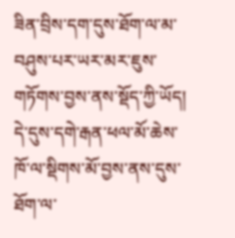ཟིན་བྲིས་དག་དུས་ཐོག་ལ་མ་བཤུས་པར་ཡར་མར་ཇུས་གཏོགས་བྱས་ནས་སྡོད་ཀྱི་ཡོད། དེ་དུས་དགེ་རྒན་ཕལ་མོ་ཆེས་ཁོ་ལ་སྡིགས་མོ་བྱས་ནས་དུས་ཐོག་ལ་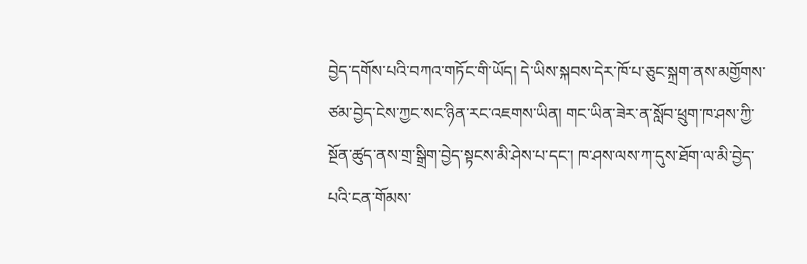བྱེད་དགོས་པའི་བཀའ་གཏོང་གི་ཡོད། དེ་ཡིས་སྐབས་དེར་ཁོ་པ་ཅུང་སྐྲག་ནས་མགྱོགས་ཙམ་བྱེད་ངེས་ཀྱང་སང་ཉིན་རང་འཇགས་ཡིན། གང་ཡིན་ཟེར་ན་སློབ་ཕྲུག་ཁ་ཤས་ཀྱི་སྔོན་ཚུད་ནས་གྲ་སྒྲིག་བྱེད་སྟངས་མི་ཤེས་པ་དང་། ཁ་ཤས་ལས་ཀ་དུས་ཐོག་ལ་མི་བྱེད་པའི་ངན་གོམས་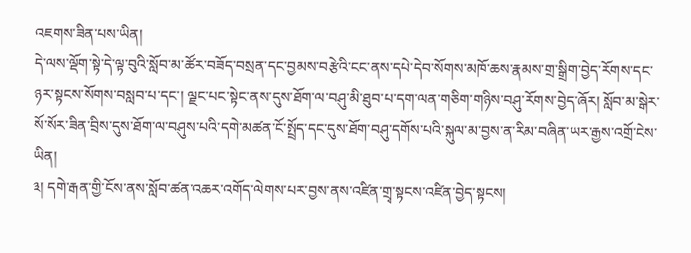འཇགས་ཟིན་པས་ཡིན།
དེ་ལས་ལྡོག་སྟེ་དེ་ལྟ་བུའི་སློབ་མ་ཚོར་བཟོད་བསྲན་དང་བྱམས་བརྩེའི་ངང་ནས་དཔེ་དེབ་སོགས་མཁོ་ཆས་རྣམས་གྲ་སྒྲིག་བྱེད་རོགས་དང་ཉར་སྟངས་སོགས་བསླབ་པ་དང་། ལྗང་པང་སྟེང་ནས་དུས་ཐོག་ལ་བཤུ་མི་ཐུབ་པ་དག་ལན་གཅིག་གཉིས་བཤུ་རོགས་བྱེད་ཞོར། སློབ་མ་སྒེར་སོ་སོར་ཟིན་བྲིས་དུས་ཐོག་ལ་བཤུས་པའི་དགེ་མཚན་ངོ་སྤྲོད་དང་དུས་ཐོག་བཤུ་དགོས་པའི་སྐུལ་མ་བྱས་ན་རིམ་བཞིན་ཡར་རྒྱས་འགྲོ་ངེས་ཡིན།
༣། དགེ་རྒན་གྱི་ངོས་ནས་སློབ་ཚན་འཆར་འགོད་ལེགས་པར་བྱས་ནས་འཛིན་གྲྭ་སྟངས་འཛིན་བྱེད་སྟངས།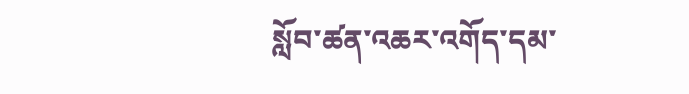སློབ་ཚན་འཆར་འགོད་དམ་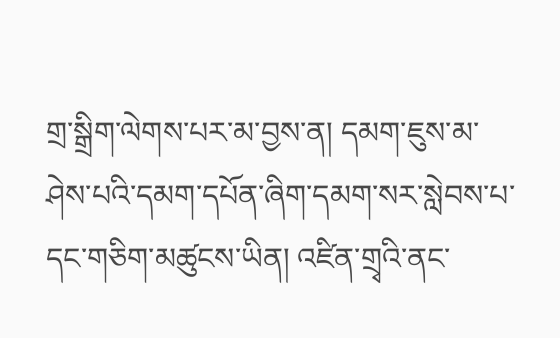གྲ་སྒྲིག་ལེགས་པར་མ་བྱས་ན། དམག་ཇུས་མ་ཤེས་པའི་དམག་དཔོན་ཞིག་དམག་སར་སླེབས་པ་དང་གཅིག་མཚུངས་ཡིན། འཛིན་གྲྭའི་ནང་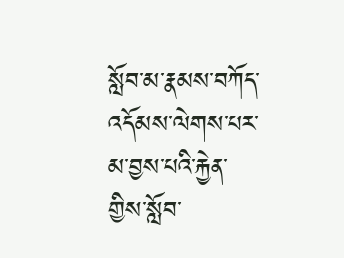སློབ་མ་རྣམས་བཀོད་འདོམས་ལེགས་པར་མ་བྱས་པའི་རྐྱེན་གྱིས་སློབ་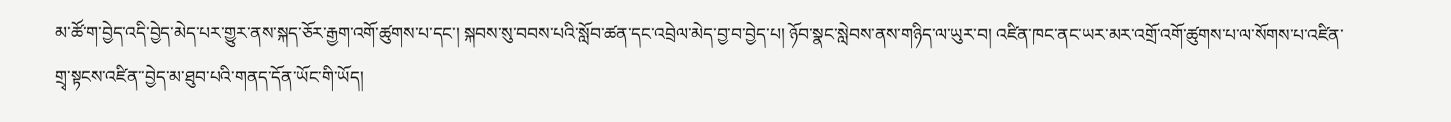མ་ཚོ་ག་བྱེད་འདི་བྱེད་མེད་པར་གྱུར་ནས་སྐད་ཅོར་རྒྱག་འགོ་ཚུགས་པ་དང་། སྐབས་སུ་བབས་པའི་སློབ་ཚན་དང་འབྲེལ་མེད་བྱ་བ་བྱེད་པ། ཉོབ་སྣང་སླེབས་ནས་གཉིད་ལ་ཡུར་བ། འཛིན་ཁང་ནང་ཡར་མར་འགྲོ་འགོ་ཚུགས་པ་ལ་སོགས་པ་འཛིན་གྲྭ་སྟངས་འཛིན་་བྱེད་མ་ཐུབ་པའི་གནད་དོན་ཡོང་གི་ཡོད།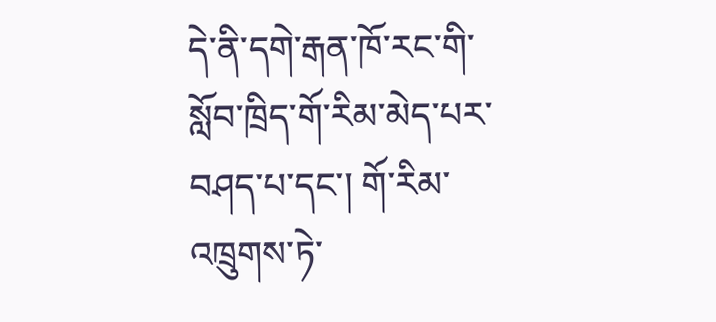དེ་ནི་དགེ་རྒན་ཁོ་རང་གི་སློབ་ཁྲིད་གོ་རིམ་མེད་པར་བཤད་པ་དང་། གོ་རིམ་འཁྲུགས་ཏེ་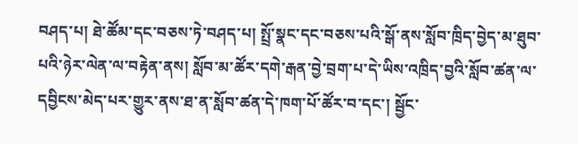བཤད་པ། ཐེ་ཚོམ་དང་བཅས་ཏེ་བཤད་པ། སྤྲོ་སྣང་དང་བཅས་པའི་སྒོ་ནས་སློབ་ཁྲིད་བྱེད་མ་ཐུབ་པའི་ཉེར་ལེན་ལ་བརྟེན་ནས། སློབ་མ་ཚོར་དགེ་རྒན་བྱེ་བྲག་པ་དེ་ཡིས་འཁྲིད་བྱའི་སློབ་ཚན་ལ་དབྱིངས་མེད་པར་གྱུར་ནས་ཐ་ན་སློབ་ཚན་དེ་ཁག་པོ་ཚོར་བ་དང་། སྦྱོང་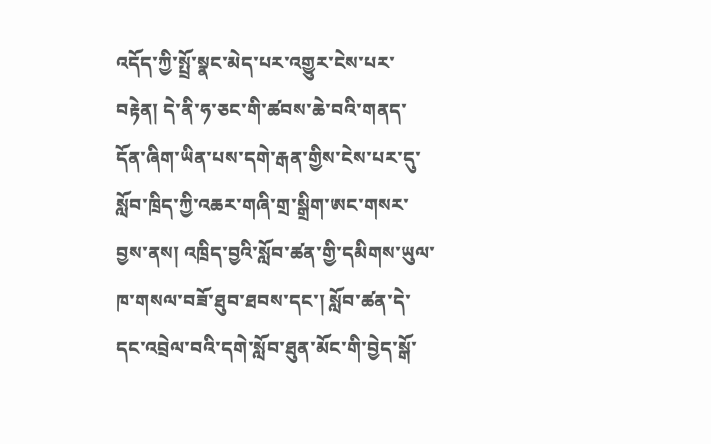འདོད་ཀྱི་སྤྲོ་སྣང་མེད་པར་འགྱུར་ངེས་པར་བརྟེན། དེ་ནི་ཧ་ཅང་གི་ཚབས་ཆེ་བའི་གནད་དོན་ཞིག་ཡིན་པས་དགེ་རྒན་གྱིས་ངེས་པར་དུ་སློབ་ཁྲིད་ཀྱི་འཆར་གཞི་གྲ་སྒྲིག་ཨང་གསར་བྱས་ནས། འཁྲིད་བྱའི་སློབ་ཚན་གྱི་དམིགས་ཡུལ་ཁ་གསལ་བཟོ་ཐུབ་ཐབས་དང་། སློབ་ཚན་དེ་དང་འབྲེལ་བའི་དགེ་སློབ་ཐུན་མོང་གི་བྱེད་སྒོ་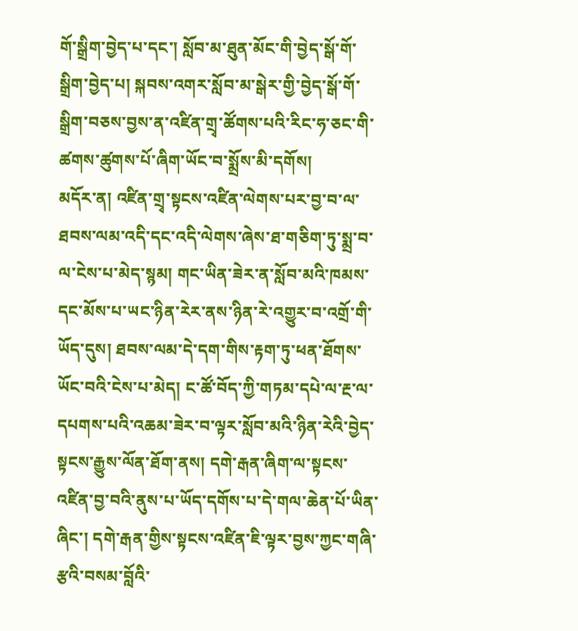གོ་སྒྲིག་བྱེད་པ་དང་། སློབ་མ་ཐུན་མོང་གི་བྱེད་སྒོ་གོ་སྒྲིག་བྱེད་པ། སྐབས་འགར་སློབ་མ་སྒེར་གྱི་བྱེད་སྒོ་གོ་སྒྲིག་བཅས་བྱས་ན་འཛིན་གྲྭ་ཚོགས་པའི་རིང་ཧ་ཅང་གི་ཚགས་ཚུགས་པོ་ཞིག་ཡོང་བ་སྨྲོས་མི་དགོས།
མདོར་ན། འཛིན་གྲྭ་སྟངས་འཛིན་ལེགས་པར་བྱ་བ་ལ་ཐབས་ལམ་འདི་དང་འདི་ལེགས་ཞེས་ཐ་གཅིག་ཏུ་སྨྲ་བ་ལ་ངེས་པ་མེད་སྙམ། གང་ཡིན་ཟེར་ན་སློབ་མའི་ཁམས་དང་མོས་པ་ཡང་ཉིན་རེར་ནས་ཉིན་རེ་འགྱུར་བ་འགྲོ་གི་ཡོད་དུས། ཐབས་ལམ་དེ་དག་གིས་རྟག་ཏུ་ཕན་ཐོགས་ཡོང་བའི་ངེས་པ་མེད། ང་ཚོ་བོད་ཀྱི་གཏམ་དཔེ་ལ་རྔ་ལ་དཔགས་པའི་འཆམ་ཟེར་བ་ལྟར་སློབ་མའི་ཉིན་རེའི་བྱེད་སྟངས་རྒྱུས་ལོན་ཐོག་ནས། དགེ་རྒན་ཞིག་ལ་སྟངས་འཛིན་བྱ་བའི་ནུས་པ་ཡོད་དགོས་པ་དེ་གལ་ཆེན་པོ་ཡིན་ཞིང་། དགེ་རྒན་གྱིས་སྟངས་འཛིན་ཇི་ལྟར་བྱས་ཀྱང་གཞི་རྩའི་བསམ་བློའི་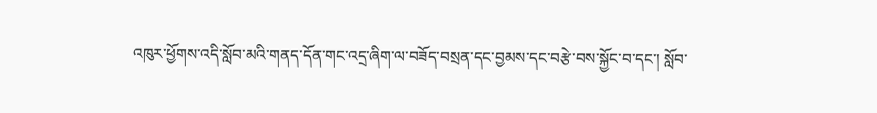འཁུར་ཕྱོགས་འདི་སློབ་མའི་གནད་དོན་གང་འདྲ་ཞིག་ལ་བཟོད་བསྲན་དང་བྱམས་དང་བརྩེ་བས་སྐྱོང་བ་དང་། སློབ་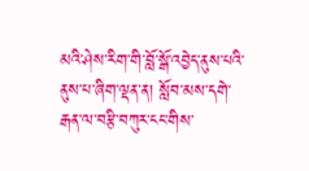མའི་ཤེས་རིག་གི་བློ་སྒོ་འབྱེད་ནུས་པའི་ནུས་པ་ཞིག་ལྡན་ན། སློབ་མས་དགེ་རྒན་ལ་བརྩི་བཀུར་ངང་གིས་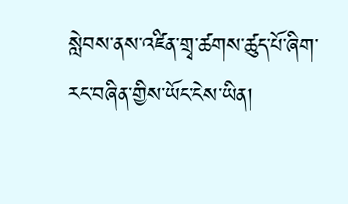སླེབས་ནས་འཛིན་གྲྭ་ཚགས་ཚུད་པོ་ཞིག་རང་བཞིན་གྱིས་ཡོང་ངེས་ཡིན།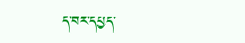ད་བར་དཔྱད་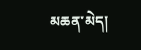མཆན་མེད།